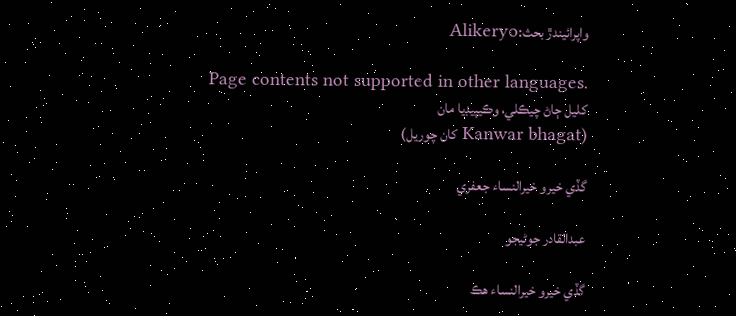واپرائيندڙ بحث:Alikeryo

Page contents not supported in other languages.
کليل ڄاڻ چيڪلي، وڪيپيڊيا مان
(Kanwar bhagat کان چوريل)

گڏي خيرو خيرالنساء جعفري

عبدالقادر جوڻيجو

گڏي خيرو خيرالنساء هڪ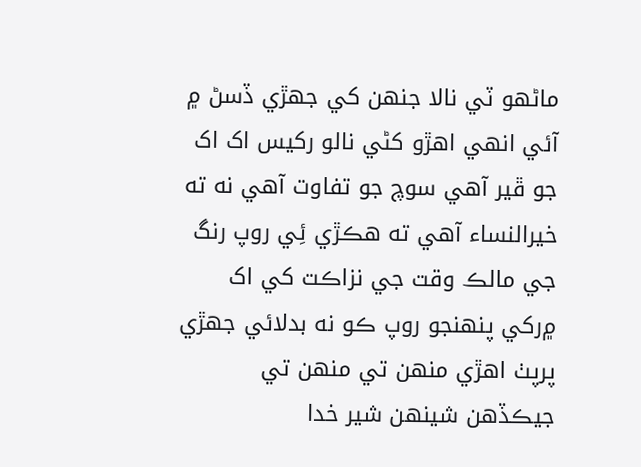ماڻهو ٽي نالا جنهن کي جهڙي ڏسڻ ۾ آئي انهي اهڙو کڻي نالو رکيس اک اک جو ڦير آهي سوچ جو تفاوت آهي نه ته خيرالنساء آهي ته هڪڙي ئِي روپ رنگ جي مالڪ وقت جي نزاڪت کي اک ۾رکي پنهنجو روپ ڪو نه بدلائي جهڙي پرپٺ اهڙي منهن تي منهن تي جيڪڏهن شينهن شير خدا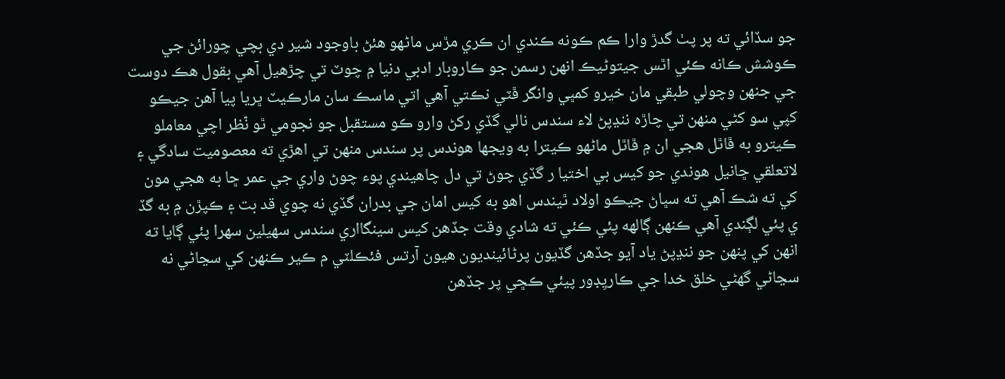جو سڏائي ته پر پٺ گدڙ وارا ڪم ڪونه ڪندي ان ڪري مڙس ماڻهو هئڻ باوجود شير دي بچي چورائڻ جي ڪوشش ڪانه ڪئي اٿس جيتوڻيڪ انهن رسمن جو ڪاروبار ادبي دنيا ۾ چوٽ تي چڙهيل آهي بقول هڪ دوست جي جنهن وچولي طبقي مان خيرو کمڀي وانگر ڦٽي نڪتي آهي اتي ماسڪ سان مارڪيٽ ڀريا پيا آهن جيڪو کپي سو کڻي منهن تي چاڙه ننڍپڻ لاء سندس نالي گڏي رکڻ وارو ڪو مستقبل جو نجومي ٿو نّظر اچي معاملو ڪيترو به ڦاٿل هجي ان ۾ ڦاٿل ماڻهو ڪيترا به ويجها هوندس پر سندس منهن تي اهڙي ته معصوميت سادگي ۽ لاتعلقي ڇانيل هوندي جو کيس بي اختيا ر گڏي چوڻ تي دل چاهيندي پوء چوڻ واري جي عمر ڇا به هجي مون کي ته شڪ آهي ته سڀاڻ جيڪو اولاد ٿيندس اهو به کيس امان جي بدران گڏي نه چوي قد بت ۽ ڪپڙن ۾ به گڏ ي پئي لڳندي آهي ڪنهن ڳالهه پئي ڪئي ته شادي وقت جڏهن کيس سينگااري سندس سهيلين سهرا پئي ڳايا ته انهن کي پنهن جو ننڍپڻ ياد آيو جڏهن گڏيون پرڻائينديون هيون آرتس فئڪلٽي م ڪير ڪنهن کي سڃاڻي نه سڃاڻي گهڻي خلق خدا جي ڪاريِڊور پيئي ڪڇي پر جڏهن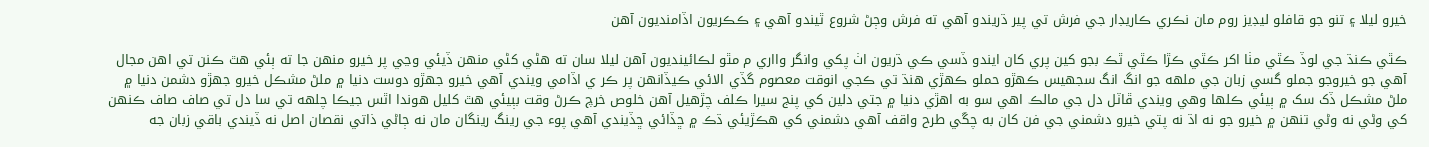خيرو ليلا ۽ تنو جو قافلو ليڊيز روم مان نڪري ڪاريڊار جي فرش تي پير ڌريندو آهي ته فرش وڄڻ شروع ٿيندو آهي ۽ ڪڪريون اڏامنديون آهن

ڪٿي ڪنڌ جي لوڏ ڪٿي مٺا اکر ڪٿي ڪڙا ڪٿي ٿڪ بجو کين پري کان ايندو ڏسي ڪي ڌريون اٺ پکي وانگر وااري م مٿو لڪائينديون آهن ليلا سان ته هڻي کڻي منهن ڏيئي وڃي پر خيرو منهن جا ته ٻئي هٿ ڪنن تي اهن مجال آهي جو خيروجو جملو گسي زبان جي ملهه جو انگ انگ سجهيس ڪهڙو حملو ڪهڙي هنڌ تي ڪجي انوقت معصوم گڏي الائي ڪيڏانهن پر ڪر ي اڏامي ويندي آهي خيرو جهڙو دوست دنيا ۾ ملڻ مشڪل خيرو جهڙو دشمن دنيا ۾ ملڻ مشڪل ڏک سک ۾ ٻيئي ڪلها وهي ويندي ڦاٽل دل جي مالڪ اهي سو به اهڙي دنيا ۾ جتي دلين کي پنج سيرا ڪلف چڙهيل آهن خلوص خرچ ڪرڻ وقت بٻيئي هٿ کليل هوندا اٿس جيڪا چلهه تي سا دل تي صاف صاف ڪنهن کي وڻي نه وڻي تنهن ۾ خيرو جو نه اڌ نه پتي خيرو دشمني جي فن کان به چڱي طرح واقف آهي دشمني کي هڪڙيئي ڌڪ ۾ ڇڏائي ڇڏيندي آهي پوء جي رينگ رينگان مان نه ڄاڻي ذاتي نقصان اصل نه ڏيندي باقي زبان جه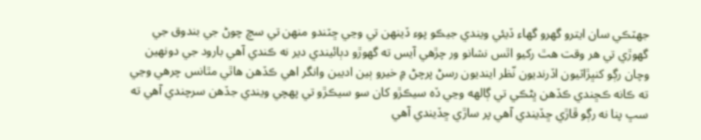جهٽڪي سان ايترو گهرو گهاء ڏيئي ويندي جيڪو پوء ڏينهن تي وڃي ڇٽندو منهن تي سچ چوڻ جي بندوق جي گهوڙي تي هر وقت هٿ رکيو اٿس نشانو ور چڙهي آيس ته گهوڙو دٻائيندي دير نه ڪندي آهي بارود جي دونهين وچان رڳو کنڀڙاٽيون اڏرنديون نّظر اينديون رسڻ پرچڻ ۾ خيرو ٻين اديبن وانگر اهي ڪڏهن هاٿي مٿانس چرهي وڃي ته ڪانه ڪڇندي ڪڏهن ڀڻڪي تي ڳالهه وڃي ڏه سيڪڙو کان سو سيڪڙو تي پهچي ويندي جڏهن سرچندي آهي ته سڀ پنا نه رڳو ڦاڙي ڇڏيندي آهي پر ساڙي ڇڏيندي آهي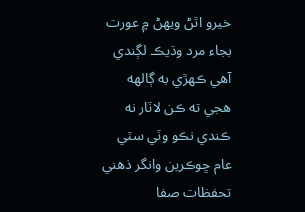خيرو اٿڻ ويهڻ ۾ عورت بجاء مرد وڌيڪ لڳندي آهي ڪهڙي به ڳالهه هجي ته ڪن لاٽار نه ڪندي نڪو وٽي سٽي عام ڇوڪرين وانگر ذهني تحفظات صفا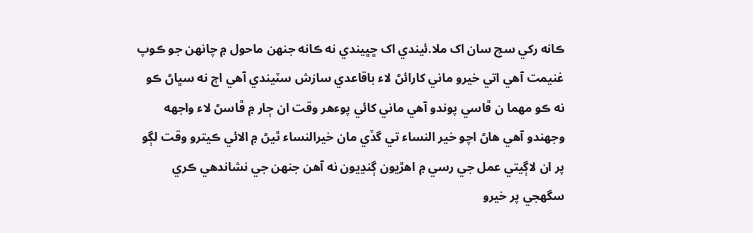ڪانه رکي سچ سان اک ملا.ئيندي اک ڇڀيندي نه ڪانه جنهن ماحول ۾ چانهن جو ڪوپ غنيمت آهي اتي خيرو ماني کارائڻ لاء باقاعدي سازش سٽيندي آهي اڄ نه سڀاڻ ڪو نه ڪو مهما ن ڦاسي پوندو آهي ماني کائي پوءهر وقت ان ڄار ۾ ڦاسڻ لاء واجهه وجهندو آهي هاڻ اچو خير النساء تي گڏي مان خيرالنساء ٿيڻ ۾ الائي ڪيترو وقت لڳو پر ان لاڳيتي عمل جي رسي ۾ اهڙيون ڳنڍيون نه آهن جنهن جي نشاندهي ڪري سگهجي پر خيرو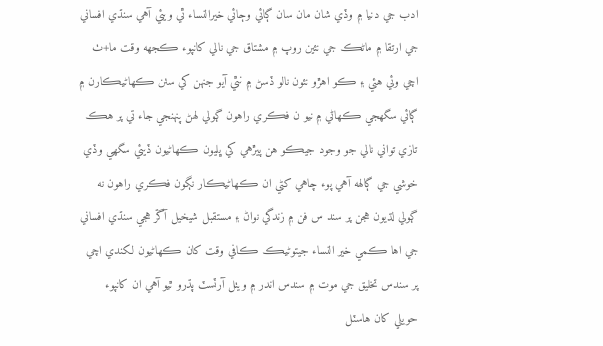ادب جي دنيا ۾ وڏي شان مان سان ڳائي وڄائي خيرالنساء ٿي ويئي آهي سنڌي افساني جي ارتقا ۾ ماڻڪ جي نئين روپ ۾ مشتاق جي نالي کانپوء ڪجهه وقت ما+ٺ اچي وئي هئي ۽ ڪو اهڙو نئون نالو ڏسڻ ۾ نٿي آيو جنهن کي سٺن ڪهاڻيڪارن ۾ ڳائي سگهجي ڪهاڻي ۾ نيو ن فڪري راهون ڳولي لهڻ پنهنجي جاء تي پر هڪ تازي تواني نالي جو وجود جيڪو هن پيڙهي کي ڀليون ڪهاڻيون ڏيئي سگهي وڏي خوشي جي ڳالهه آهي پوء چاهي کڻي ان ڪهاڻيڪار نڳون فڪري راهون نه ڳولي لڌيون هجن پر سند س فن ۾ زندگي نواڻ ۽ مستقبل شيخيل آڱر هجي سنڌي افساني جي اها ڪمي خير النساء جيتوڻيڪ ڪافي وقت کان ڪهاڻيون لکندي اچي پر سندس تخليق جي موت ۾ سندس اندر ۾ ويٺل آرٽسٽ پڌرو ٿيو آهي ان کانپوء حويلي کان هاسٽل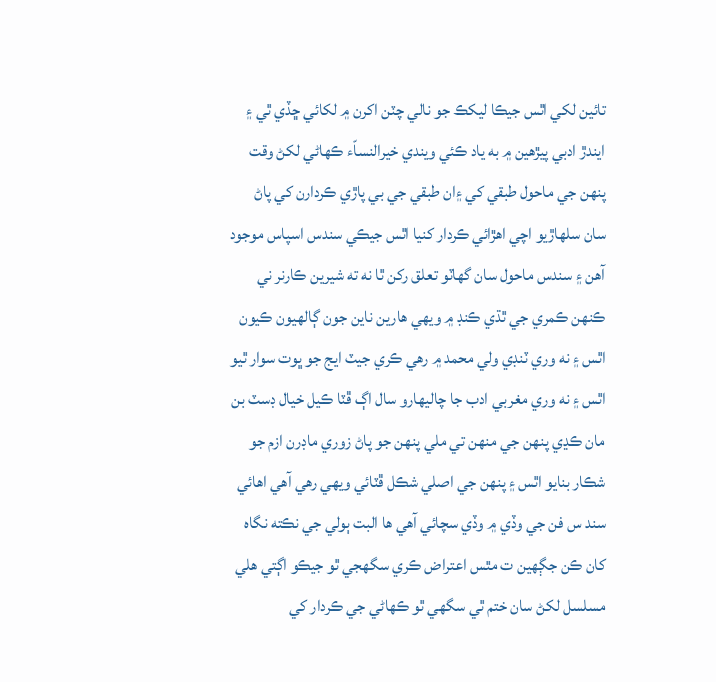تائين لکي اٿس جيڪا ليکڪ جو نالي چٽن اکرن ۾ لکائي ڇڏي ٿي ۽ ايندڙ ادبي پيڙهين ۾ به ياد ڪئي ويندي خيرالنساّء ڪهاڻي لکڻ وقت پنهن جي ماحول طبقي کي ۽ان طبقي جي بي پاڙي ڪردارن کي پاڻ سان سلهاڙيو اچي اهڙائي ڪردار کنيا اٿس جيڪي سندس اسپاس موجود آهن ۽ سندس ماحول سان گهاٽو تعلق رکن ٿا نه ته شيرين ڪارنر ني ڪنهن ڪمري جي ٿڌي ڪنڊ ۾ ويهي هارين ناين جون ڳالهيون ڪيون اٿس ۽ نه وري ٽنڊي ولي محمد ۾ رهي ڪري جيٽ ايج جو ڀوت سوار ٿيو اٿس ۽ نه وري مغربي ادب جا چاليهارو سال اڳ ڦٽا ڪيل خيال ڊسٽ بن مان ڪڍي پنهن جي منهن تي ملي پنهن جو پاڻ زوري ماڊرن ازم جو شڪار بنايو اٿس ۽ پنهن جي اصلي شڪل ڦٽائي ويهي رهي آهي اهائي سند س فن جي وڏي ۾ وڏي سچائي آهي ها البت ٻولي جي نڪته نگاه کان ڪن جڳهين ت مٿس اعتراض ڪري سگهجي ٿو جيڪو اڳتي هلي مسلسل لکڻ سان ختم ٿي سگهي ٿو ڪهاڻي جي ڪردار کي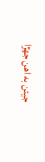جيئن به اهن جهڙا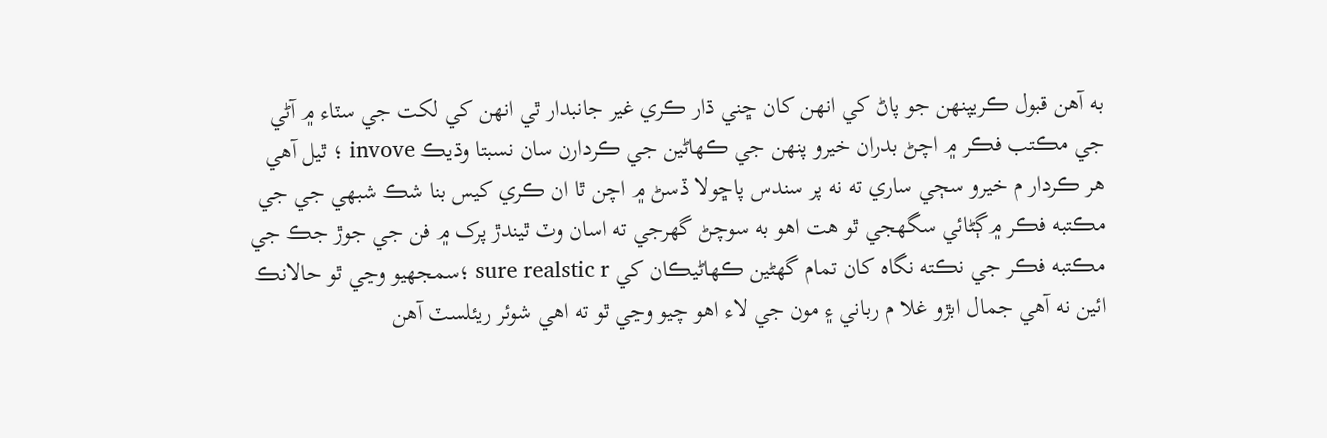به آهن قبول ڪريپنهن جو پاڻ کي انهن کان ڇني ڌار ڪري غير جانبدار ٿي انهن کي لکت جي سٽاء ۾ آڻي جي مڪتب فڪر ۾ اچڻ بدران خيرو پنهن جي ڪهاڻين جي ڪردارن سان نسبتا وڌيڪ invove ؛ ٿيل آهي هر ڪردار م خيرو سڄي ساري ته نه پر سندس پاڇولا ڏسڻ ۾ اچن ٿا ان ڪري کيس بنا شڪ شبهي جي جي مڪتبه فڪر ۾ڳڻائي سگهجي ٿو هت اهو به سوچڻ گهرجي ته اسان وٽ ٿيندڙ پرک ۾ فن جي جوڙ جڪ جي مڪتبه فڪر جي نڪته نگاه کان تمام گهڻين ڪهاڻيڪان کي sure realstic r ؛سمجهيو وڃي ٿو حالانڪ ائين نه آهي جمال ابڙو غلا م رباني ۽ مون جي لاء اهو چيو وڃي ٿو ته اهي شوئر ريئلسٽ آهن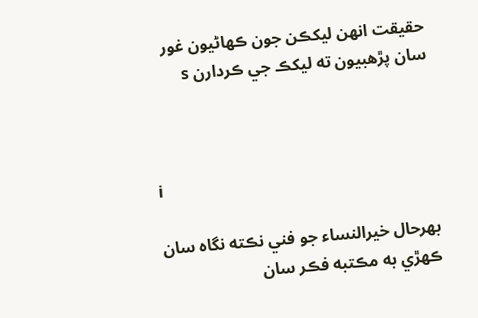حقيقت انهن ليکڪن جون ڪهاڻيون غور سان پڙهبيون ته ليکڪ جي ڪردارن s



i

بهرحال خيرالنساء جو فني نڪته نگاه سان ڪهڙي به مڪتبه فڪر سان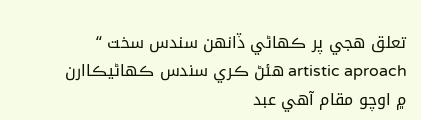تعلق هجي پر ڪهاڻي ڏانهن سندس سخت “ artistic aproach هئڻ ڪري سندس ڪهاڻيڪاارن ۾ اوچو مقام آهي عبد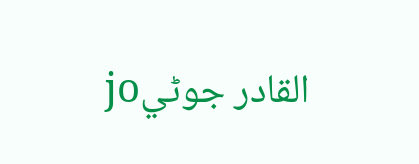القادر جوڻيjo